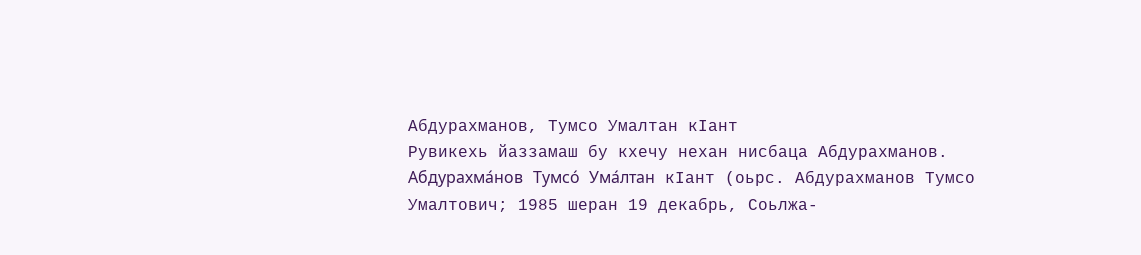Абдурахманов, Тумсо Умалтан кӀант
Рувикехь йаззамаш бу кхечу нехан нисбаца Абдурахманов.
Абдурахма́нов Тумсо́ Ума́лтан кӀант (оьрс. Абдурахманов Тумсо Умалтович; 1985 шеран 19 декабрь, Соьлжа-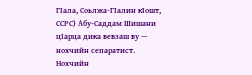ГӀала, Соьлжа-ГӀалин кӀошт, ССРС) Абу-Саддам Шишани цӀарца дика вевзаш ву — нохчийн сепаратист. Нохчийн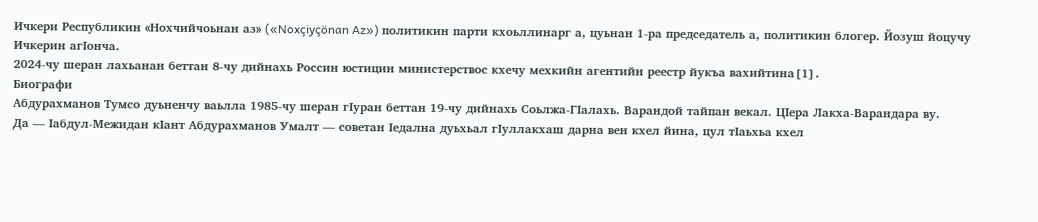Ичкери Республикин «Нохчийчоьнан аз» («Noxçiyçönan Az») политикин парти кхоьллинарг а, цуьнан 1-ра председатель а, политикин блогер. Йозуш йоцучу Ичкерин агӀонча.
2024-чу шеран лахьанан беттан 8-чу дийнахь Россин юстицин министерствос кхечу мехкийн агентийн реестр йукъа вахийтина[1].
Биографи
Абдурахманов Тумсо дуьненчу ваьлла 1985-чу шеран гӀуран беттан 19-чу дийнахь Соьлжа-ГӀалахь. Варандой тайпан векал. ЦӀера Лакха-Варандара ву.
Да — Ӏабдул-Межидан кӀант Абдурахманов Умалт — советан Ӏедална дуьхьал гӀуллакхаш дарна вен кхел йина, цул тӀаьхьа кхел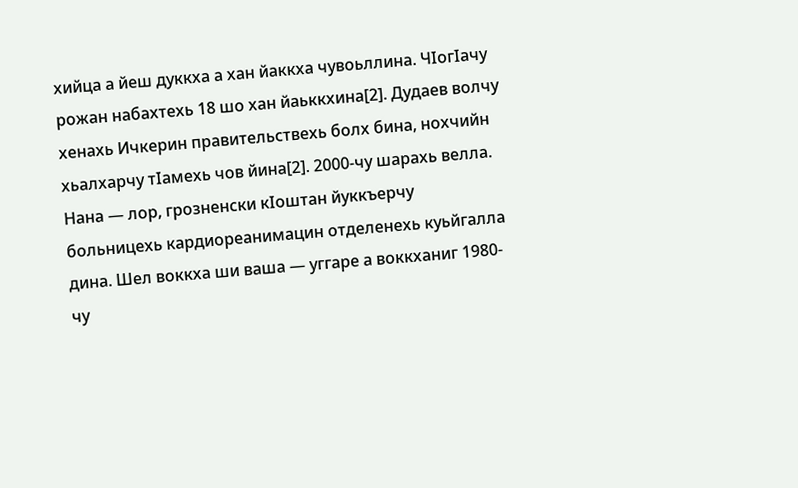хийца а йеш дуккха а хан йаккха чувоьллина. ЧӀогӀачу рожан набахтехь 18 шо хан йаьккхина[2]. Дудаев волчу хенахь Ичкерин правительствехь болх бина, нохчийн хьалхарчу тӀамехь чов йина[2]. 2000-чу шарахь велла. Нана — лор, грозненски кӀоштан йуккъерчу больницехь кардиореанимацин отделенехь куьйгалла дина. Шел воккха ши ваша — уггаре а воккханиг 1980-чу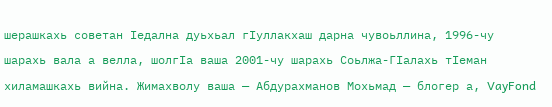шерашкахь советан Ӏедална дуьхьал гӀуллакхаш дарна чувоьллина, 1996-чу шарахь вала а велла, шолгӀа ваша 2001-чу шарахь Соьлжа-ГӀалахь тӀеман хиламашкахь вийна. Жимахволу ваша — Абдурахманов Мохьмад — блогер а, VayFond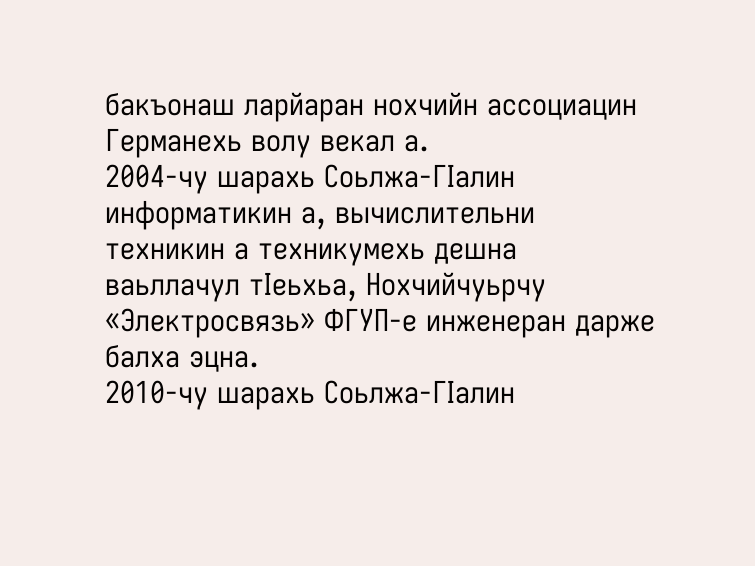бакъонаш ларйаран нохчийн ассоциацин Германехь волу векал а.
2004-чу шарахь Соьлжа-ГӀалин информатикин а, вычислительни техникин а техникумехь дешна ваьллачул тӀеьхьа, Нохчийчуьрчу «Электросвязь» ФГУП-е инженеран дарже балха эцна.
2010-чу шарахь Соьлжа-ГӀалин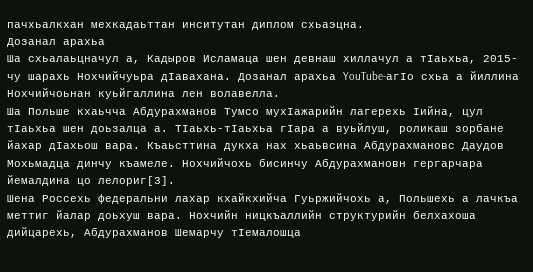пачхьалкхан мехкадаьттан инситутан диплом схьаэцна.
Дозанал арахьа
Ша схьалаьцначул а, Кадыров Исламаца шен девнаш хиллачул а тӀаьхьа, 2015-чу шарахь Нохчийчуьра дӀавахана. Дозанал арахьа YouTube-агӀо схьа а йиллина Нохчийчоьнан куьйгаллина лен волавелла.
Ша Польше кхаьчча Абдурахманов Тумсо мухӀажарийн лагерехь Ӏийна, цул тӀаьхьа шен доьзалца а. ТӀаьхь-тӀаьхьа гӀара а вуьйлуш, роликаш зорбане йахар дӀахьош вара. Къаьсттина дукха нах хьаьвсина Абдурахмановс Даудов Мохьмадца динчу къамеле. Нохчийчохь бисинчу Абдурахмановн гергарчара йемалдина цо лелориг[3].
Шена Россехь федеральни лахар кхайкхийча Гуьржийчохь а, Польшехь а лачкъа меттиг йалар доьхуш вара. Нохчийн ницкъаллийн структурийн белхахоша дийцарехь, Абдурахманов Шемарчу тӀемалошца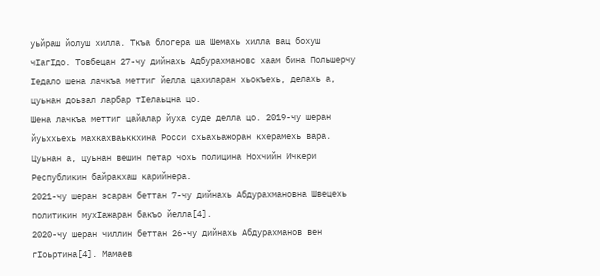уьйраш йолуш хилла. Ткъа блогера ша Шемахь хилла вац бохуш чӀагӀдо. Товбецан 27-чу дийнахь Адбурахмановс хаам бина Польшерчу Ӏедало шена лачкъа меттиг йелла цахиларан хьокъехь, делахь а, цуьнан доьзал ларбар тӀелаьцна цо.
Шена лачкъа меттиг цайалар йуха суде делла цо. 2019-чу шеран йуьххьехь махкахваьккхина Росси схьахьажоран кхерамехь вара. Цуьнан а, цуьнан вешин петар чохь полицина Нохчийн Ичкери Республикин байракхаш карийнера.
2021-чу шеран эсаран беттан 7-чу дийнахь Абдурахмановна Швецехь политикин мухӀажаран бакъо йелла[4].
2020-чу шеран чиллин беттан 26-чу дийнахь Абдурахманов вен гӀоьртина[4]. Мамаев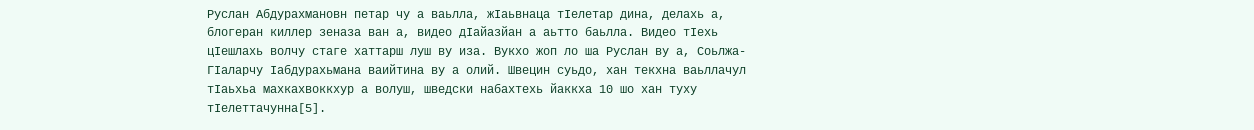Руслан Абдурахмановн петар чу а ваьлла, жӀаьвнаца тӀелетар дина, делахь а, блогеран киллер зеназа ван а, видео дӀайазйан а аьтто баьлла. Видео тӀехь цӀешлахь волчу стаге хаттарш луш ву иза. Вукхо жоп ло ша Руслан ву а, Соьлжа-ГӀаларчу Ӏабдурахьмана ваийтина ву а олий. Швецин суьдо, хан текхна ваьллачул тӀаьхьа махкахвоккхур а волуш, шведски набахтехь йаккха 10 шо хан туху тӀелеттачунна[5].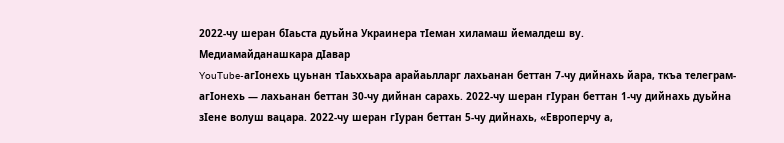2022-чу шеран бӀаьста дуьйна Украинера тӀеман хиламаш йемалдеш ву.
Медиамайданашкара дӀавар
YouTube-агӀонехь цуьнан тӀаьххьара арайаьлларг лахьанан беттан 7-чу дийнахь йара, ткъа телеграм-агӀонехь — лахьанан беттан 30-чу дийнан сарахь. 2022-чу шеран гӀуран беттан 1-чу дийнахь дуьйна зӀене волуш вацара. 2022-чу шеран гӀуран беттан 5-чу дийнахь, «Европерчу а,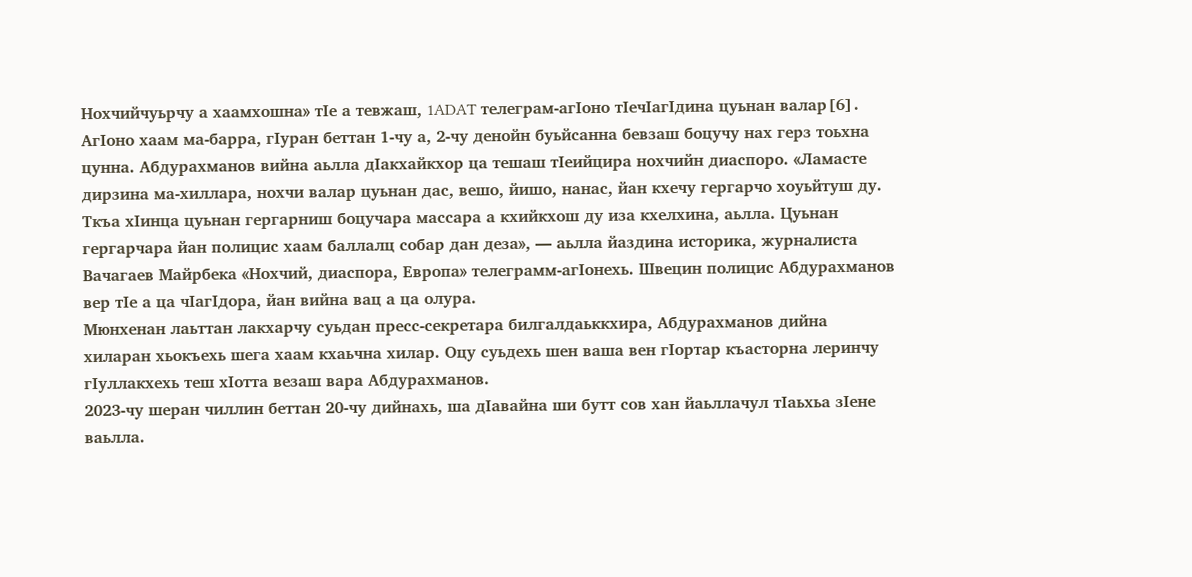Нохчийчуьрчу а хаамхошна» тӀе а тевжаш, 1ADAT телеграм-агӀоно тӀечӀагӀдина цуьнан валар[6]. АгӀоно хаам ма-барра, гӀуран беттан 1-чу а, 2-чу денойн буьйсанна бевзаш боцучу нах герз тоьхна цунна. Абдурахманов вийна аьлла дӀакхайкхор ца тешаш тӀеийцира нохчийн диаспоро. «Ламасте дирзина ма-хиллара, нохчи валар цуьнан дас, вешо, йишо, нанас, йан кхечу гергарчо хоуьйтуш ду. Ткъа хӀинца цуьнан гергарниш боцучара массара а кхийкхош ду иза кхелхина, аьлла. Цуьнан гергарчара йан полицис хаам баллалц собар дан деза», — аьлла йаздина историка, журналиста Вачагаев Майрбека «Нохчий, диаспора, Европа» телеграмм-агӀонехь. Швецин полицис Абдурахманов вер тӀе а ца чӀагӀдора, йан вийна вац а ца олура.
Мюнхенан лаьттан лакхарчу суьдан пресс-секретара билгалдаьккхира, Абдурахманов дийна хиларан хьокъехь шега хаам кхаьчна хилар. Оцу суьдехь шен ваша вен гӀортар къасторна леринчу гӀуллакхехь теш хӀотта везаш вара Абдурахманов.
2023-чу шеран чиллин беттан 20-чу дийнахь, ша дӀавайна ши бутт сов хан йаьллачул тӀаьхьа зӀене ваьлла.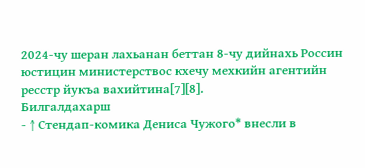2024-чу шеран лахьанан беттан 8-чу дийнахь Россин юстицин министерствос кхечу мехкийн агентийн ресстр йукъа вахийтина[7][8].
Билгалдахарш
- ↑ Стендап-комика Дениса Чужого* внесли в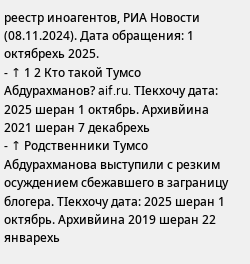реестр иноагентов, РИА Новости (08.11.2024). Дата обращения: 1 октябрехь 2025.
- ↑ 1 2 Кто такой Тумсо Абдурахманов? aif.ru. ТӀекхочу дата: 2025 шеран 1 октябрь. Архивйина 2021 шеран 7 декабрехь
- ↑ Родственники Тумсо Абдурахманова выступили с резким осуждением сбежавшего в заграницу блогера. ТӀекхочу дата: 2025 шеран 1 октябрь. Архивйина 2019 шеран 22 январехь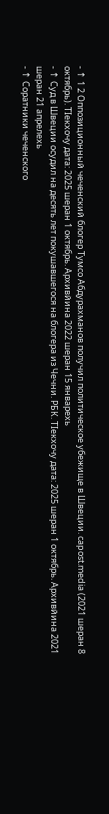- ↑ 1 2 Оппозиционный чеченский блогер Тумсо Абдурахманов получил политическое убежище в Швеции. capost.media (2021 шеран 8 октябрь). ТӀекхочу дата: 2025 шеран 1 октябрь. Архивйина 2022 шеран 15 январехь
- ↑ Суд в Швеции осудил на десять лет покушавшегося на блогера из Чечни. РБК. ТӀекхочу дата: 2025 шеран 1 октябрь. Архивйина 2021 шеран 21 апрелехь
- ↑ Соратники чеченского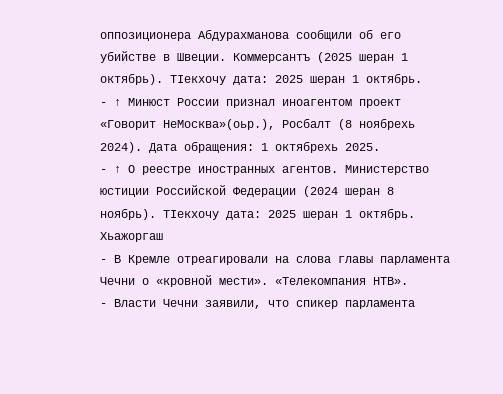оппозиционера Абдурахманова сообщили об его убийстве в Швеции. Коммерсантъ (2025 шеран 1 октябрь). ТӀекхочу дата: 2025 шеран 1 октябрь.
- ↑ Минюст России признал иноагентом проект «Говорит НеМосква»(оьр.), Росбалт (8 ноябрехь 2024). Дата обращения: 1 октябрехь 2025.
- ↑ О реестре иностранных агентов. Министерство юстиции Российской Федерации (2024 шеран 8 ноябрь). ТӀекхочу дата: 2025 шеран 1 октябрь.
Хьажоргаш
- В Кремле отреагировали на слова главы парламента Чечни о «кровной мести». «Телекомпания НТВ».
- Власти Чечни заявили, что спикер парламента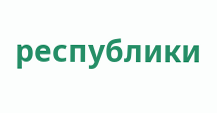республики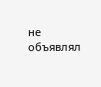не объявлял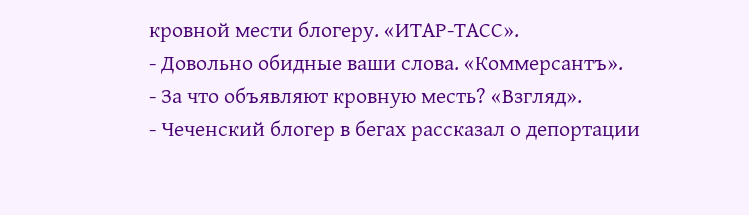кровной мести блогеру. «ИТАР-ТАСС».
- Довольно обидные ваши слова. «Коммерсантъ».
- За что объявляют кровную месть? «Взгляд».
- Чеченский блогер в бегах рассказал о депортации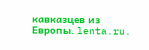кавказцев из Европы. lenta.ru.